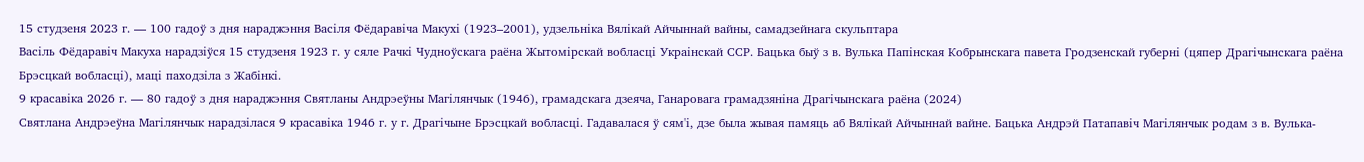15 студзеня 2023 г. — 100 гадоў з дня нараджэння Васіля Фёдаравіча Макухі (1923–2001), удзельніка Вялікай Айчыннай вайны, самадзейнага скульптара
Васіль Фёдаравіч Макуха нарадзіўся 15 студзеня 1923 г. у сяле Рачкі Чудноўскага раёна Жытомірскай вобласці Украінскай ССР. Бацька быў з в. Вулька Папінская Кобрынскага павета Гродзенскай губерні (цяпер Драгічынскага раёна Брэсцкай вобласці), маці паходзіла з Жабінкі.
9 красавіка 2026 г. — 80 гадоў з дня нараджэння Святланы Андрэеўны Магілянчык (1946), грамадскага дзеяча, Ганаровага грамадзяніна Драгічынскага раёна (2024)
Святлана Андрэеўна Магілянчык нарадзілася 9 красавіка 1946 г. у г. Драгічыне Брэсцкай вобласці. Гадавалася ў сям'і, дзе была жывая памяць аб Вялікай Айчыннай вайне. Бацька Андрэй Патапавіч Магілянчык родам з в. Вулька-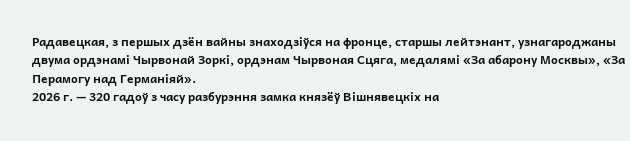Радавецкая, з першых дзён вайны знаходзіўся на фронце, старшы лейтэнант, узнагароджаны двума ордэнамі Чырвонай Зоркі, ордэнам Чырвоная Сцяга, медалямі «За абарону Москвы», «За Перамогу над Германіяй».
2026 г. — 320 гадоў з часу разбурэння замка князёў Вішнявецкіх на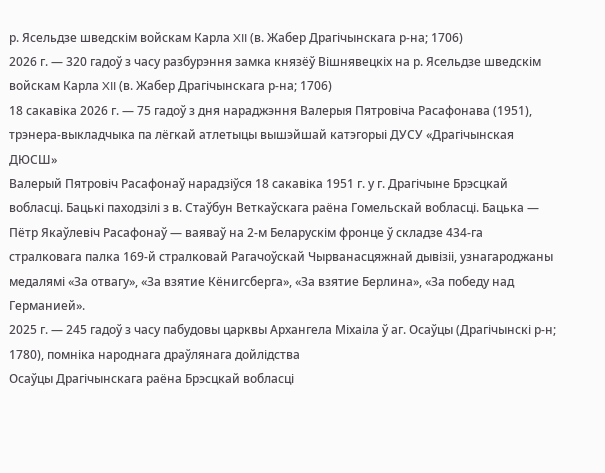р. Ясельдзе шведскім войскам Карла XII (в. Жабер Драгічынскага р-на; 1706)
2026 г. — 320 гадоў з часу разбурэння замка князёў Вішнявецкіх на р. Ясельдзе шведскім войскам Карла XII (в. Жабер Драгічынскага р-на; 1706)
18 сакавіка 2026 г. — 75 гадоў з дня нараджэння Валерыя Пятровіча Расафонава (1951), трэнера-выкладчыка па лёгкай атлетыцы вышэйшай катэгорыі ДУCУ «Драгічынская ДЮСШ»
Валерый Пятровіч Расафонаў нарадзіўся 18 сакавіка 1951 г. у г. Драгічыне Брэсцкай вобласці. Бацькі паходзілі з в. Стаўбун Веткаўскага раёна Гомельскай вобласці. Бацька — Пётр Якаўлевіч Расафонаў — ваяваў на 2-м Беларускім фронце ў складзе 434-га стралковага палка 169-й стралковай Рагачоўскай Чырванасцяжнай дывізіі, узнагароджаны медалямі «За отвагу», «За взятие Кёнигсберга», «За взятие Берлина», «За победу над Германией».
2025 г. — 245 гадоў з часу пабудовы царквы Архангела Міхаіла ў аг. Осаўцы (Драгічынскі р-н; 1780), помніка народнага драўлянага дойлідства
Осаўцы Драгічынскага раёна Брэсцкай вобласці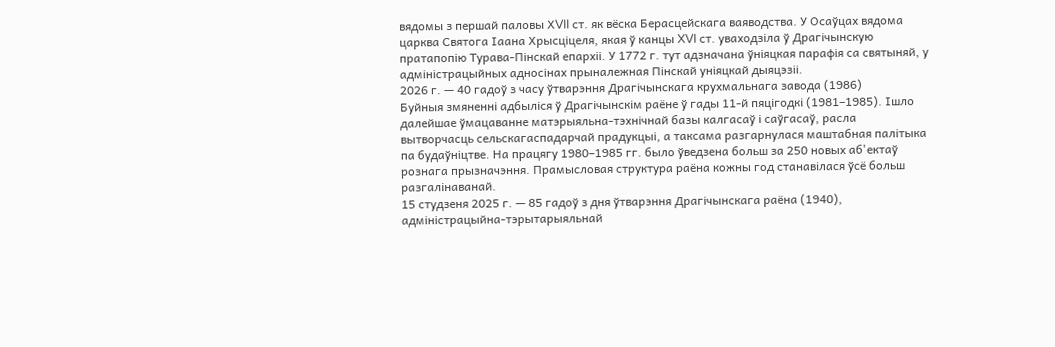вядомы з першай паловы ХVII ст. як вёска Берасцейскага ваяводства. У Осаўцах вядома царква Святога Іаана Хрысціцеля, якая ў канцы XVI ст. уваходзіла ў Драгічынскую пратапопію Турава-Пінскай епархіі. У 1772 г. тут адзначана ўніяцкая парафія са святыняй, у адміністрацыйных адносінах прыналежная Пінскай уніяцкай дыяцэзіі.
2026 г. — 40 гадоў з часу ўтварэння Драгічынскага крухмальнага завода (1986)
Буйныя змяненні адбыліся ў Драгічынскім раёне ў гады 11-й пяцігодкі (1981–1985). Ішло далейшае ўмацаванне матэрыяльна-тэхнічнай базы калгасаў і саўгасаў, расла вытворчасць сельскагаспадарчай прадукцыі, а таксама разгарнулася маштабная палітыка па будаўніцтве. На працягу 1980–1985 гг. было ўведзена больш за 250 новых аб'ектаў рознага прызначэння. Прамысловая структура раёна кожны год станавілася ўсё больш разгалінаванай.
15 студзеня 2025 г. — 85 гадоў з дня ўтварэння Драгічынскага раёна (1940), адміністрацыйна-тэрытарыяльнай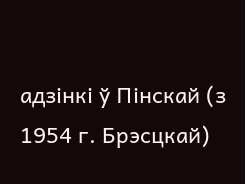адзінкі ў Пінскай (з 1954 г. Брэсцкай)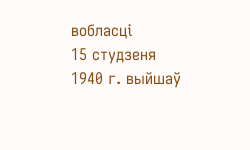вобласці
15 студзеня 1940 г. выйшаў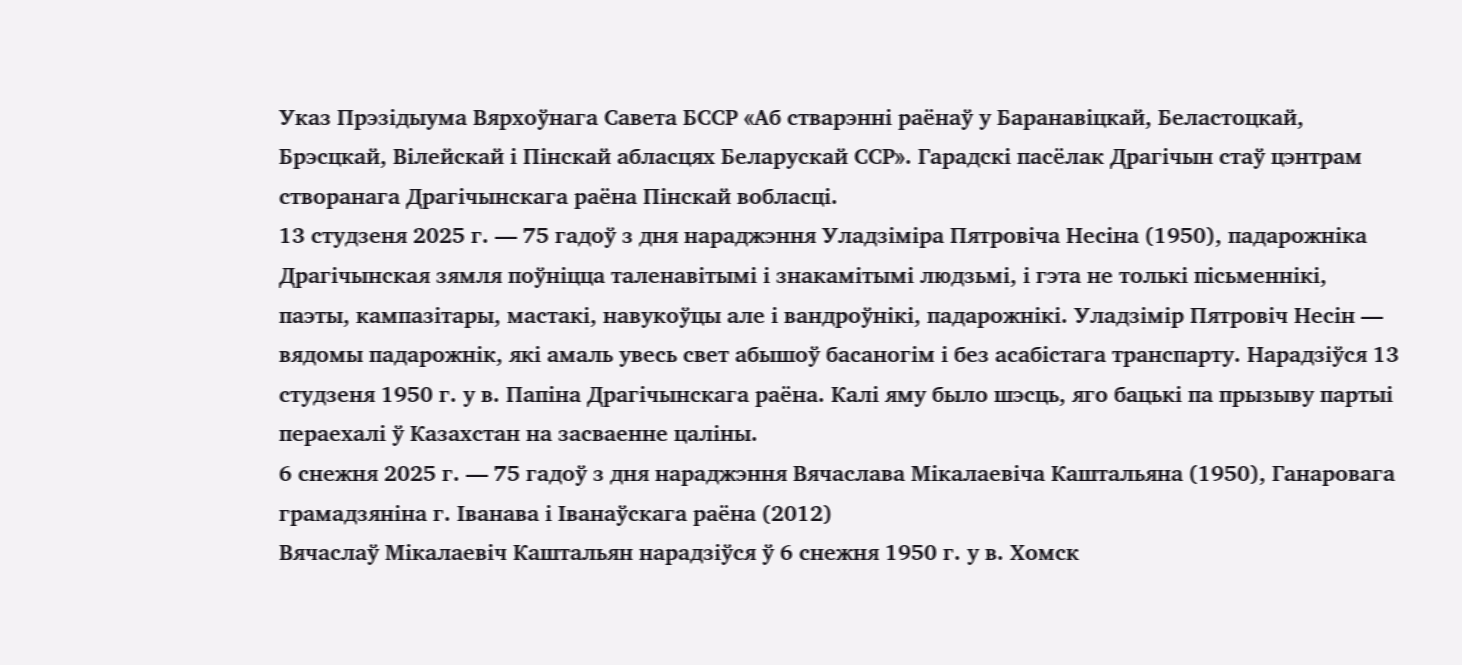Указ Прэзідыума Вярхоўнага Савета БССР «Аб стварэнні раёнаў у Баранавіцкай, Беластоцкай, Брэсцкай, Вілейскай і Пінскай абласцях Беларускай ССР». Гарадскі пасёлак Драгічын стаў цэнтрам створанага Драгічынскага раёна Пінскай вобласці.
13 студзеня 2025 г. — 75 гадоў з дня нараджэння Уладзіміра Пятровіча Несіна (1950), падарожніка
Драгічынская зямля поўніцца таленавітымі і знакамітымі людзьмі, і гэта не толькі пісьменнікі, паэты, кампазітары, мастакі, навукоўцы але і вандроўнікі, падарожнікі. Уладзімір Пятровіч Несін — вядомы падарожнік, які амаль увесь свет абышоў басаногім і без асабістага транспарту. Нарадзіўся 13 студзеня 1950 г. у в. Папіна Драгічынскага раёна. Калі яму было шэсць, яго бацькі па прызыву партыі пераехалі ў Казахстан на засваенне цаліны.
6 снежня 2025 г. — 75 гадоў з дня нараджэння Вячаслава Мікалаевіча Каштальяна (1950), Ганаровага грамадзяніна г. Іванава і Іванаўскага раёна (2012)
Вячаслаў Мікалаевіч Каштальян нарадзіўся ў 6 снежня 1950 г. у в. Хомск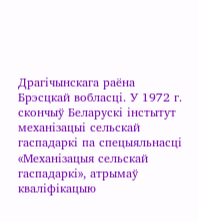Драгічынскага раёна Брэсцкай вобласці. У 1972 г. скончыў Беларускі інстытут механізацыі сельскай гаспадаркі па спецыяльнасці «Механізацыя сельскай гаспадаркі», атрымаў кваліфікацыю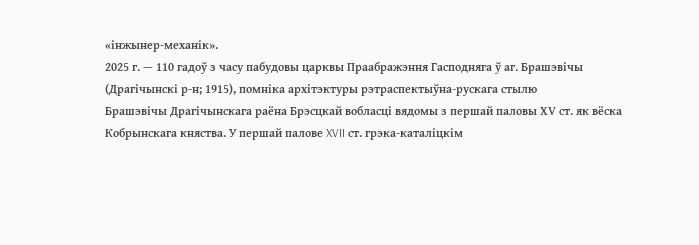«інжынер-механік».
2025 г. — 110 гадоў з часу пабудовы царквы Праабражэння Гасподняга ў аг. Брашэвічы (Драгічынскі р-н; 1915), помніка архітэктуры рэтраспектыўна-рускага стылю
Брашэвічы Драгічынскага раёна Брэсцкай вобласці вядомы з першай паловы ХV ст. як вёска Кобрынскага княства. У першай палове XVII ст. грэка-каталіцкім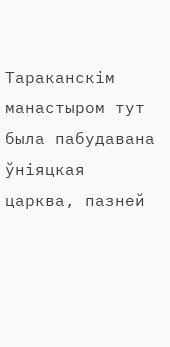Тараканскім манастыром тут была пабудавана ўніяцкая царква, пазней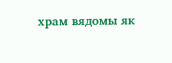храм вядомы як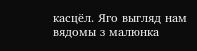касцёл. Яго выгляд нам вядомы з малюнка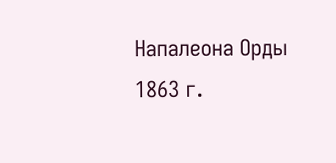Напалеона Орды 1863 г.